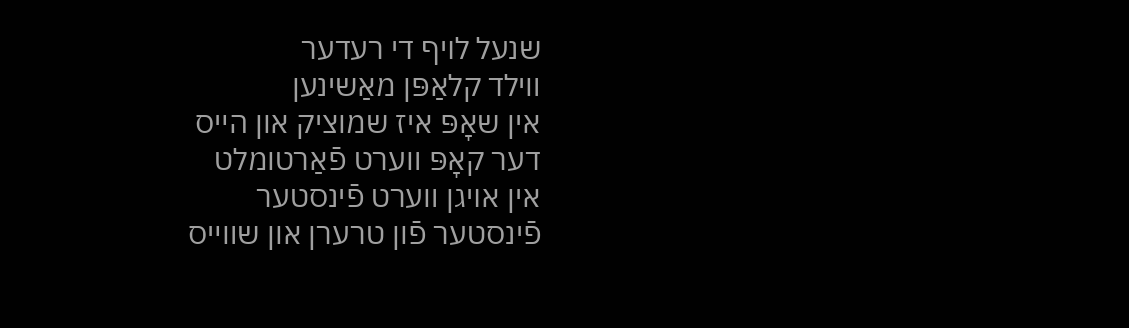שנעל לױף די רעדער
װילד קלאַפּן מאַשינען
אין שאָפּ איז שמוציק און הײס
דער קאָפּ װערט פֿאַרטומלט
אין אױגן װערט פֿינסטער
פֿינסטער פֿון טרערן און שװײס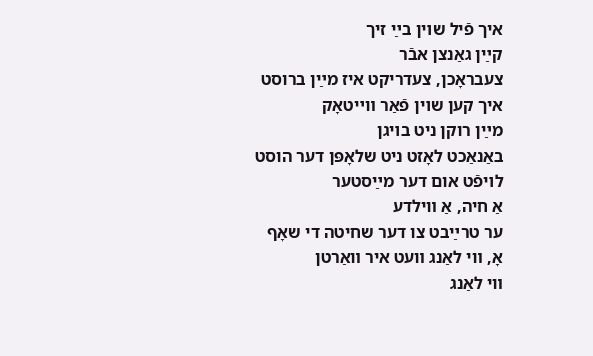איך פֿיל שױן בײַ זיך
קײַן גאַנצן אבֿר
צעבראָכן, צעדריקט איז מײַן ברוסט
איך קען שױן פֿאַר װײטאָק
מײַן רוקן ניט בױגן
באַנאַכט לאָזט ניט שלאָפּן דער הוסט
לױפֿט אום דער מײַסטער
אַ חיה, אַ װילדע
ער טרײַבט צו דער שחיטה די שאָף
אָ, װי לאַנג װעט איר װאַרטן
װי לאַנג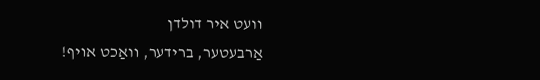װעט איר דולדן
אַרבעטער, ברידער, װאַכט אױף!